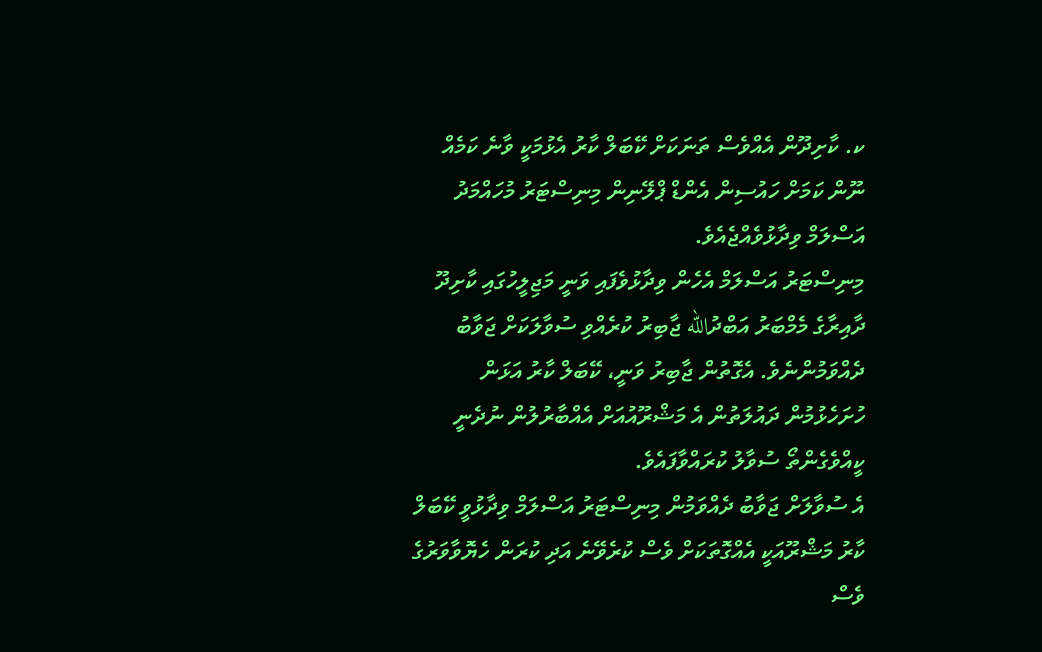ކ. ކާށިދޫން އެއްވެސް ތަނަކަށް ކޭބަލް ކާރު އެޅުމަކީ ވާނެ ކަމެއް ނޫން ކަމަށް ހައުސިން އެންޑް ޕްލޭނިން މިނިސްޓަރު މުހައްމަދު އަސްލަމް ވިދާޅުވެއްޖެއެވެ.
މިނިސްޓަރު އަސްލަމް އެހެން ވިދާޅުވެފައި ވަނީ މަޖިލީހުގައި ކާށިދޫ ދާއިރާގެ މެމްބަރު އަބްދުالله ޖާބިރު ކުރެއްވި ސުވާލަކަށް ޖަވާބު ދެއްވަމުންނެވެ. އެގޮތުން ޖާބިރު ވަނީ، ކޭބަލް ކާރު އަޅަން ހުށަހެޅުމުން ދައުލަތުން އެ މަޝްރޫއުއަށް އެއްބާރުލުން ނުދެނީ ކީއްވެގެންތޯ ސުވާލު ކުރައްވާފައެވެ.
އެ ސުވާލަށް ޖަވާބު ދެއްވަމުން މިނިސްޓަރު އަސްލަމް ވިދާޅުވީ ކޭބަލް ކާރު މަޝްރޫއަކީ އެއްގޮތަކަށް ވެސް ކުރެވޭނެ އަދި ކުރަން ހެޔޮވާވަރުގެ ވެސް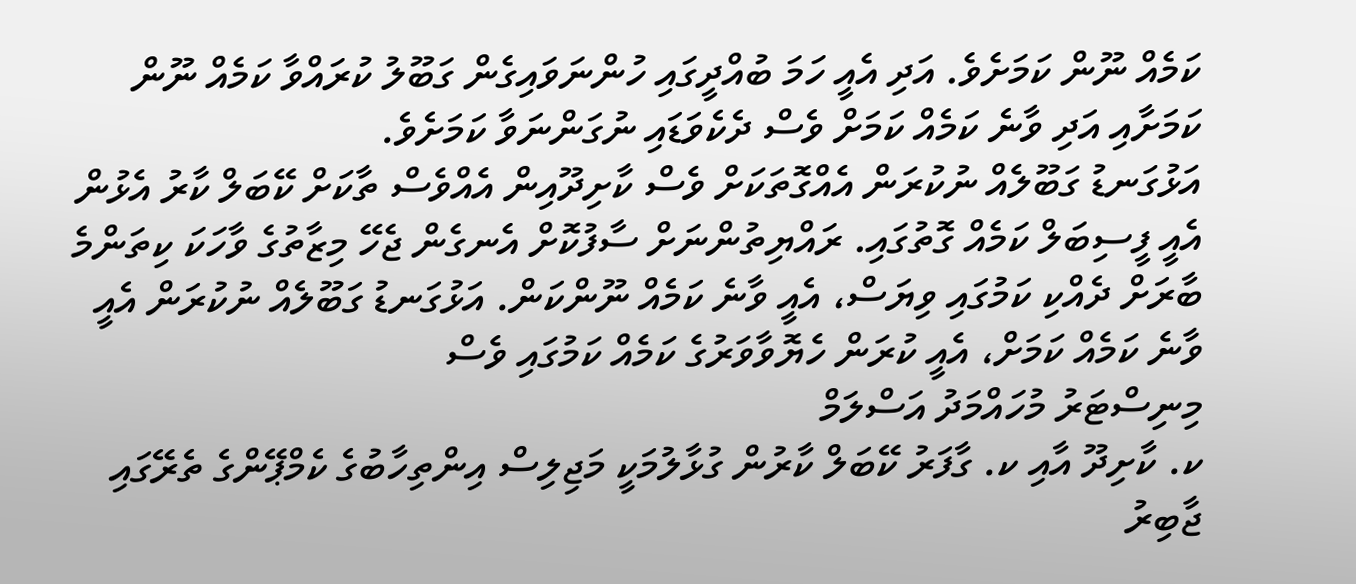ކަމެއް ނޫން ކަމަށެވެ. އަދި އެއީ ހަމަ ބުއްދީގައި ހުންނަވައިގެން ގަބޫލު ކުރައްވާ ކަމެއް ނޫން ކަމަށާއި އަދި ވާނެ ކަމެއް ކަމަށް ވެސް ދެކެވަޑައި ނުގަންނަވާ ކަމަށެވެ.
އަޅުގަނޑު ގަބޫލެއް ނުކުރަން އެއްގޮތަކަށް ވެސް ކާށިދޫއިން އެއްވެސް ތާކަށް ކޭބަލް ކާރު އެޅުން އެއީ ފީސިބަލް ކަމެއް ގޮތުގައި. ރައްޔިތުންނަށް ސާފުކޮށް އެނގެން ޖެހޭ މިޒާތުގެ ވާހަކަ ކިތަންމެ ބާރަށް ދެއްކި ކަމުގައި ވިޔަސް، އެއީ ވާނެ ކަމެއް ނޫންކަން. އަޅުގަނޑު ގަބޫލެއް ނުކުރަން އެއީ ވާނެ ކަމެއް ކަމަށް، އެއީ ކުރަން ހެޔޮވާވަރުގެ ކަމެއް ކަމުގައި ވެސް
މިނިސްޓަރު މުހައްމަދު އަސްލަމް
ކ. ކާށިދޫ އާއި ކ. ގާފަރު ކޭބަލް ކާރުން ގުޅާލުމަކީ މަޖިލިސް އިންތިހާބުގެ ކެމްޕޭންގެ ތެރޭގައި ޖާބިރު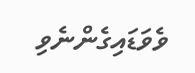ވެވަޑައިގެންނެވި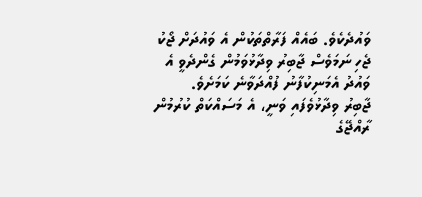ވައުދެކެވެ. ބައެއް ފަރާތްތަކުން އެ ވައުދަށް ޖޯކު ޖެހި ނަމަވެސް ޖާބިރު ވިދާޅުވަމުން ގެންދެވީ އެ ވައުދު އެމަނިކުފާނު ފުއްދަވާނެ ކަމަށެވެ.
ޖާބިރު ވިދާޅުވެފައި ވަނީ، އެ މަސައްކަތް ކުރުމުން ރާއްޖޭގެ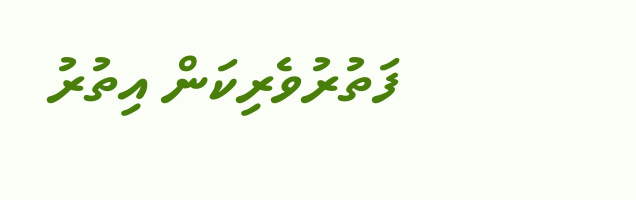ފަތުރުވެރިކަން އިތުރު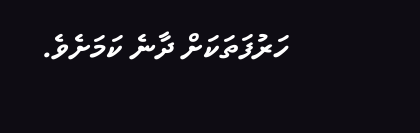ހަރުފަތަކަށް ދާނެ ކަމަށެވެ.